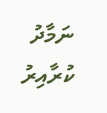ނަމާދު ކުރާއިރު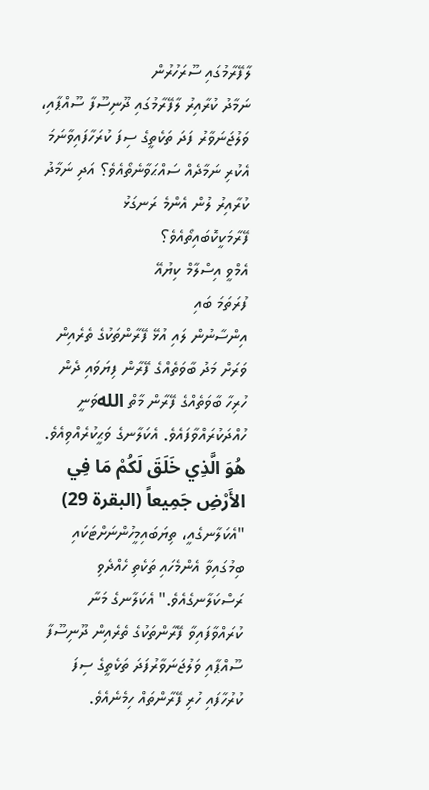ލާފޭރާމުގައި ސޫރަހުރުން
ނަމާދު ކުރާއިރު ލާފޭރާމުގައި ދޫނިސޫފާ ސޫއްޕާއި، ވަލުޖަނަވާރު ފަދަ ތަކެތީގެ ސިފަ ކުރަހާފައިވާނަމަ އެކުރި ނަމާދެއް ސައްޙަވާނެތޯއެވެ؟ އަދި ނަމާދު ކުރާއިރު ލުން އެންމެ ރަނގަޅު ފޭރާމަކީކޮބައިތޯއެވެ؟
އެމްވީ އިސްލާމް ކިޔުއޭ
ފުރަތަމަ ބައި
އިންސާނުން ލައި އުޅޭ ފޭރާންތަކުގެ ތެރެއިން ވަރަށް މަދު ބާވަތެއްގެ ފޭރާން ފިޔަވައި ދެން ހުރިހާ ބާވަތެއްގެ ފޭރާން މާތް اللهވަނީ ހުއްދަކުރައްވާފައެވެ. އެކަލާނގެ ވަޙީކުރެއްވިއެވެ. هُوَ الَّذِي خَلَقَ لَكُمْ مَا فِي الأَرْضِ جَمِيعاً (البقرة 29) "އެކަލާނގެއީ، ތިޔަބައިމީހުންނަށްޓަކައި ބިމުގައިވާ އެންމެހައި ތަކެތި ހެއްދެވި ރަސްކަލާނގެއެވެ." އެކަލާނގެ މަނާ ކުރައްވާފައިވާ ފޭރާންތަކުގެ ތެރެއިން ދޫނިސޫފާ ސޫއްޕާއި ވަލުޖަނަވާރުފަދަ ތަކެތީގެ ސިފަ ކުރުހާފައި ހުރި ފޭރާންތައް ހިމެނެއެވެ.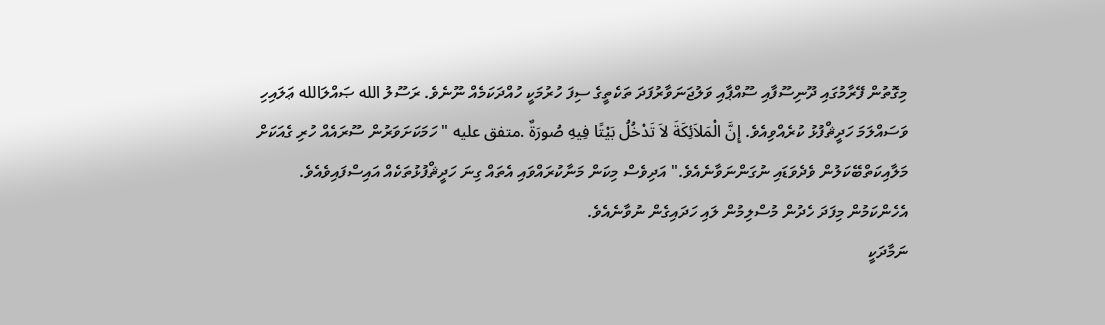މިގޮތުން ފޭރާމުގައި ދޫނިސޫފާއި ސޫއްޕާއި ވަލުޖަނަވާރުފަދަ ތަކެތީގެ ސިފަ ހުރުމަކީ ހުއްދަކަމެއް ނޫނެވެ. ރަސޫލު الله ޞައްލަالله ޢަލައިހި ވަސައްލަމަ ހަދީޘްފުޅު ކުރެއްވިއެވެ. إِنَّ الْمَلاَئِكَةَ لاَ تَدْخُلُ بَيْتًا فِيهِ صُورَةٌ .متفق عليه " ހަމަކަށަވަރުން ސޫރައެއް ހުރި ގެއަކަށް މަލާއިކަތްބޭކަލުން ވެދެވަޑައި ނުގަންނަވާނެއެވެ." އަދިވެސް މިކަން މަނާކުރައްވައި އެތައް ގިނަ ހަދީޘްފުޅުތަކެއް އައިސްފައިވެއެވެ. އެހެންކަމުން މިފަދަ ހެދުން މުސްލިމުން ލައި ހަދައިގެން ނުވާނެއެވެ.
ނަމާދަކީ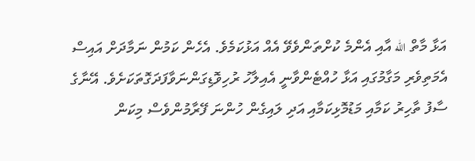އަޅާ މާތް الله އާއި އެންމެ ކުށްތަންވެވޭ އެއް އަޅުކަމެވެ. އެހެން ކަމުން ނަމާދަށް އައިސް އެމަތިވެރި މަގާމުގައި އަޅާ ހުއްޓެންވާނީ އެއިލާހު ރުހިވޮޑިގަންނަވާފަދަގޮތަކަށެވެ. އޭނާގެ ސާފު ތާހިރު ކަމާއި މަޑުމޮޅިކަމާއި އަދި ލައިގެން ހުންނަ ފޭރާމުންވެސް މިކަން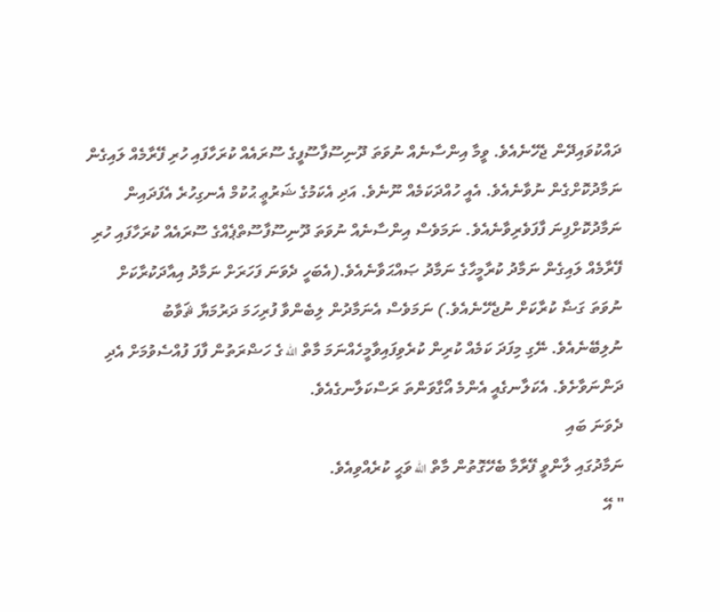ދައްކުވައިދޭން ޖެހޭނެއެވެ. ވީމާ އިންސާނެއް ނުވަތަ ދޫނިސޫފާސޫފީގެ ސޫރައެއް ކުރަހާފައި ހުރި ފޭރާމެއް ލައިގެން ނަމާދުކޮށްގެން ނުވާނެއެވެ. އެއީ ހުއްދަކަމެއް ނޫނެވެ. އަދި އެކަމުގެ ޝަރުޢީ ޙުކުމް އެނގިހުރެ އެފަދައިން ނަމާދުކޮށްފިނަ ފާފަވެރިވާނެއެވެ. ނަމަވެސް އިންސާނެއް ނުވަތަ ދޫނިސޫފާސޫތްޕެއްގެ ސޫރައެއް ކުރަހާފައި ހުރި ފޭރާމެއް ލައިގެން ނަމާދު ކުރާމީހާގެ ނަމާދު ޞައްޙަވާނެއެވެ.(އެބަހީ ދެވަނަ ފަހަރަށް ނަމާދު އިއާދަކުރާކަށް ނުވަތަ ގަޟާ ކުރާކަށް ނުޖެހޭނެއެވެ.) ނަމަވެސް އެނަމާދުން ލިބެންވާ ފުރިހަމަ ދަރުމަޔާ ޘަވާބު ނުލިބޭނެއެވެ. ނޭގި މިފަދަ ކަމެއް ކުރިން ކުރެވިފައިވާމީހެއްނަމަ މާތް الله ގެ ހަޟްރަތުން ފާފަ ފުއްސެވުމަށް އެދި ދަންނަވާށެވެ. އެކަލާނގެއީ އެންމެ އޯގާވަންތަ ރަސްކަލާނގެއެވެ.
ދެވަނަ ބައި
ނަމާދުގައި ލާންވީ ފޭރާމާ ބެހޭގޮތުން މާތް الله ވަޙީ ކުރެއްވިއެވެ.
" އޭ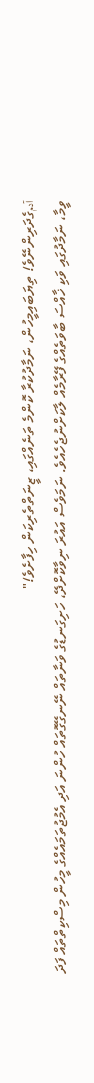آدمގެދަރިންނޭވެ! ތިޔަބައިމީހުން، ނަމާދުކުރާ ކޮންމެ ތަނެއްގައި، ޒީނަތްތެރިކަން ހިފާށެވެ!"
ވީމާ، ނަމާދުގައި ވަކި ޚާއްސަ ބާވަތެއްގެ ފޭރާމެއް ލާކަށްނުޖެހެއެވެ. ނަމަވެސް އައުރަ ނިވާކޮށްދޭ، ހަށިގަނޑުގެ ވަނާތައް ނޭނގޭގޮތައް ހުންނަ އަދި އެމުޖުތަމައެއްގެ މީހުން މިސްކިތްތައް ފަދަ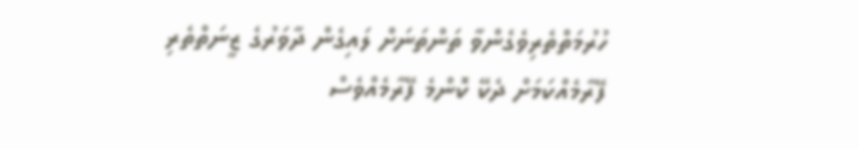ހުރުމަތްތެރިވެގެންވާ ތަންތަނަށް ލައިގެން ދާވަރުގެ ޒީނަތްތެރި ފޭރާމެއްކަމަށް ދެކޭ ކޮންމެ ފޭރާމެއްވެސް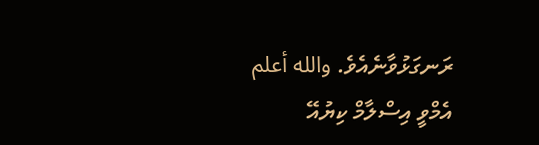ރަނގަޅުވާނެއެވެ. والله أعلم
އެމްވީ އިސްލާމް ކިޔުއޭ